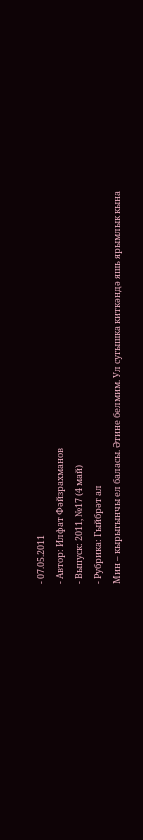- 07.05.2011
- Автор: Илфат Фәйзрахманов
- Выпуск: 2011, №17 (4 май)
- Рубрика: Гыйбрәт ал
Мин – кырыгынчы ел баласы. Әтине белмим. Ул сугышка киткәндә яшь ярымлык кына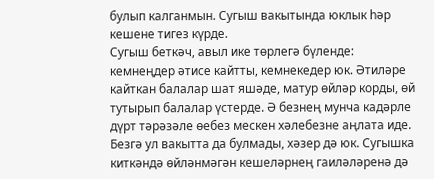булып калганмын. Сугыш вакытында юклык һәр кешене тигез күрде.
Сугыш беткәч, авыл ике төрлегә бүленде: кемнеңдер әтисе кайтты, кемнекедер юк. Әтиләре кайткан балалар шат яшәде, матур өйләр корды, өй тутырып балалар үстерде. Ә безнең мунча кадәрле дүрт тәрәзәле өебез мескен хәлебезне аңлата иде. Безгә ул вакытта да булмады, хәзер дә юк. Сугышка киткәндә өйләнмәгән кешеләрнең гаиләләренә дә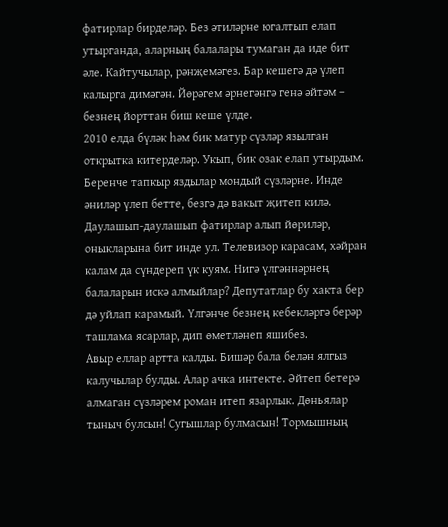фатирлар бирделәр. Без әтиләрне югалтып елап утырганда, аларның балалары тумаган да иде бит әле. Кайтучылар, рәнҗемәгез. Бар кешегә дә үлеп калырга димәгән. Йөрәгем әрнегәнгә генә әйтәм – безнең йорттан биш кеше үлде.
2010 елда бүләк һәм бик матур сүзләр язылган открытка китерделәр. Укып, бик озак елап утырдым. Беренче тапкыр яздылар мондый сүзләрне. Инде әниләр үлеп бетте, безгә дә вакыт җитеп килә. Даулашып-даулашып фатирлар алып йөриләр, оныкларына бит инде ул. Телевизор карасам, хәйран калам да сүндереп үк куям. Нигә үлгәннәрнең балаларын искә алмыйлар? Депутатлар бу хакта бер дә уйлап карамый. Үлгәнче безнең кебекләргә берәр ташлама ясарлар, дип өметләнеп яшибез.
Авыр еллар артта калды. Бишәр бала белән ялгыз калучылар булды. Алар ачка интекте. Әйтеп бетерә алмаган сүзләрем роман итеп язарлык. Дөньялар тыныч булсын! Сугышлар булмасын! Тормышның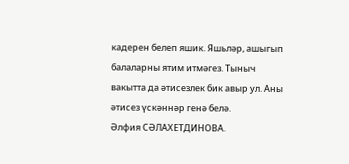кадерен белеп яшик. Яшьләр, ашыгып балаларны ятим итмәгез. Тыныч вакытта да әтисезлек бик авыр ул. Аны әтисез үскәннәр генә белә.
Әлфия СӘЛАХЕТДИНОВА.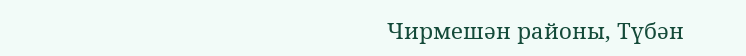Чирмешән районы, Түбән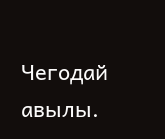Чегодай авылы.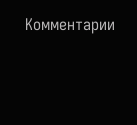Комментарии